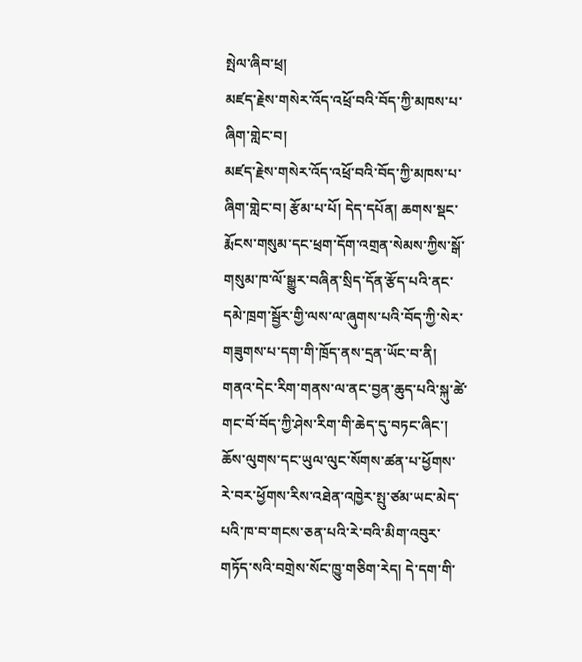སྤེལ་ཞིབ་ཕྲ།
མཛད་རྗེས་གསེར་འོད་འཕྲོ་བའི་བོད་ཀྱི་མཁས་པ་ཞིག་གླེང་བ།
མཛད་རྗེས་གསེར་འོད་འཕྲོ་བའི་བོད་ཀྱི་མཁས་པ་ཞིག་གླེང་བ། རྩོམ་པ་པོ། དེད་དཔོན། ཆགས་སྡང་རྨོངས་གསུམ་དང་ཕྲག་དོག་འགྲན་སེམས་ཀྱིས་སྒོ་གསུམ་ཁ་ལོ་སྒྱུར་བཞིན་སྲིད་དོན་རྩོད་པའི་ནང་དམེ་ཁྲག་སྦྱོར་གྱི་ལས་ལ་ཞུགས་པའི་བོད་ཀྱི་སེར་གཟུགས་པ་དག་གི་ཁྲོད་ནས་དྲན་ཡོང་བ་ནི། གནའ་དེང་རིག་གནས་ལ་ནང་བྱན་ཆུད་པའི་སྐུ་ཚེ་གང་བོ་བོད་ཀྱི་ཤེས་རིག་གི་ཆེད་དུ་བཏང་ཞིང་། ཆོས་ལུགས་དང་ཡུལ་ལུང་སོགས་ཚན་པ་ཕྱོགས་རེ་བར་ཕྱོགས་རིས་འཐེན་འཁྱེར་སྤུ་ཙམ་ཡང་མེད་པའི་ཁ་བ་གངས་ཅན་པའི་རེ་བའི་མིག་འབུར་གཏོད་སའི་བགྲེས་སོང་ཁྱུ་གཅིག་རེད། དེ་དག་གི་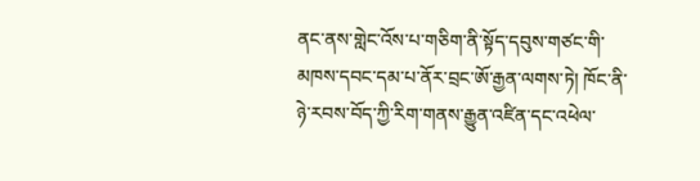ནང་ནས་གླེང་འོས་པ་གཅིག་ནི་སྟོད་དབུས་གཙང་གི་མཁས་དབང་དམ་པ་ནོར་བྲང་ཨོ་རྒྱན་ལགས་ཏེ། ཁོང་ནི་ཉེ་རབས་བོད་ཀྱི་རིག་གནས་རྒྱུན་འཛིན་དང་འཕེལ་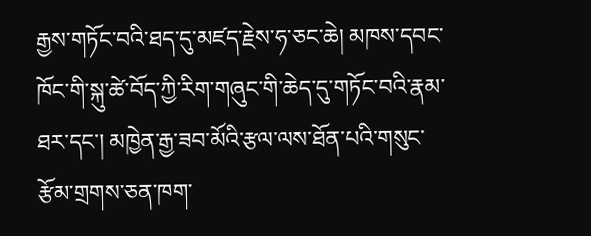རྒྱས་གཏོང་བའི་ཐད་དུ་མཛད་རྗེས་ཧ་ཅང་ཆེ། མཁས་དབང་ཁོང་གི་སྐུ་ཚེ་བོད་ཀྱི་རིག་གཞུང་གི་ཆེད་དུ་གཏོང་བའི་རྣམ་ཐར་དང་། མཁྱེན་རྒྱ་ཟབ་མོའི་རྩལ་ལས་ཐོན་པའི་གསུང་རྩོམ་གྲགས་ཅན་ཁག་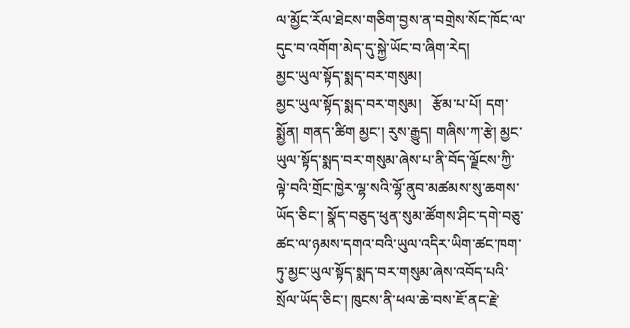ལ་མྱོང་རོལ་ཐེངས་གཅིག་བྱས་ན་བགྲེས་སོང་ཁོང་ལ་དུང་བ་འགོག་མེད་དུ་སྐྱེ་ཡོང་བ་ཞིག་རེད།
མྱང་ཡུལ་སྟོད་སྨད་བར་གསུམ།
མྱང་ཡུལ་སྟོད་སྨད་བར་གསུམ།   རྩོམ་པ་པོ། དག་སྨྱོན། གནད་ཚིག མྱང་། རུས་རྒྱུད། གཞིས་ཀ་རྩེ། མྱང་ཡུལ་སྟོད་སྨད་བར་གསུམ་ཞེས་པ་ནི་བོད་ལྗོངས་ཀྱི་ལྟེ་བའི་གྲོང་ཁྱེར་ལྷ་སའི་ལྷོ་ནུབ་མཚམས་སུ་ཆགས་ཡོད་ཅིང་། སྣོད་བཅུད་ཕུན་སུམ་ཚོགས་ཤིང་དགེ་བཅུ་ཚང་ལ་ཉམས་དགའ་བའི་ཡུལ་འདིར་ཡིག་ཚང་ཁག་ཏུ་མྱང་ཡུལ་སྟོད་སྨད་བར་གསུམ་ཞེས་འབོད་པའི་སྲོལ་ཡོད་ཅིང་། ཁུངས་ནི་ཕལ་ཆེ་བས་ཇོ་ནང་རྗེ་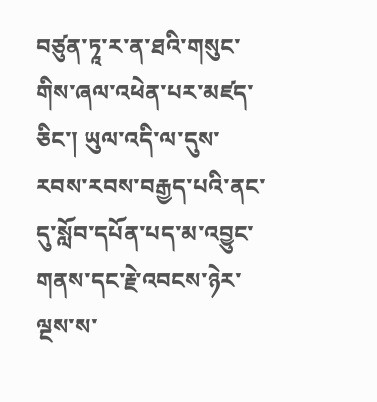བཙུན་ཏཱ་ར་ན་ཐའི་གསུང་གིས་ཞལ་འཕེན་པར་མཛད་ཅིང་། ཡུལ་འདི་ལ་དུས་རབས་རབས་བརྒྱད་པའི་ནང་དུ་སློབ་དཔོན་པད་མ་འབྱུང་གནས་དང་རྗེ་འབངས་ཉེར་ལྔས་ས་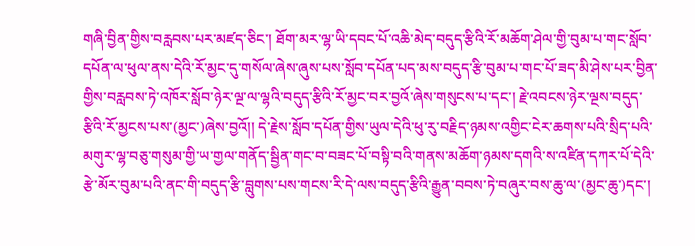གཞི་བྱིན་གྱིས་བརླབས་པར་མཛད་ཅིང་། ཐོག་མར་ལྷ་ཡི་དབང་པོ་འཆི་མེད་བདུད་རྩིའི་རོ་མཆོག་ཤེལ་གྱི་བུམ་པ་གང་སློབ་དཔོན་ལ་ཕུལ་ནས་དེའི་རོ་མྱང་དུ་གསོལ་ཞེས་ཞུས་པས་སློབ་དཔོན་པད་མས་བདུད་རྩི་བུམ་པ་གང་པོ་ཟད་མི་ཤེས་པར་བྱིན་གྱིས་བརླབས་ཏེ་འཁོར་སློབ་ཉེར་ལྔ་ལ་ལྷའི་བདུད་རྩིའི་རོ་མྱང་བར་བྱའོ་ཞེས་གསུངས་པ་དང་། རྗེ་འབངས་ཉེར་ལྔས་བདུད་རྩིའི་རོ་མྱངས་པས་(མྱང་)ཞེས་བྱའོ།། དེ་རྗེས་སློབ་དཔོན་གྱིས་ཡུལ་དེའི་ཕུ་རུ་བརྗིད་ཉམས་འགྱིང་ངེར་ཆགས་པའི་སྲིད་པའི་མགུར་ལྷ་བཅུ་གསུམ་གྱི་ཡ་གྱལ་གནོད་སྦྱིན་གང་བ་བཟང་པོ་བསྟི་བའི་གནས་མཆོག་ཉམས་དགའི་ས་འཛིན་དཀར་པོ་དེའི་རྩེ་མོར་བུམ་པའི་ནང་གི་བདུད་རྩི་བླུགས་པས་གངས་རི་དེ་ལས་བདུད་རྩིའི་རྒྱུན་བབས་ཏེ་བཞུར་བས་ཆུ་ལ་(མྱང་ཆུ་)དང་།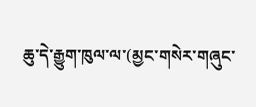ཆུ་དེ་རྒྱུག་ཁུལ་ལ་(མྱང་གསེར་གཞུང་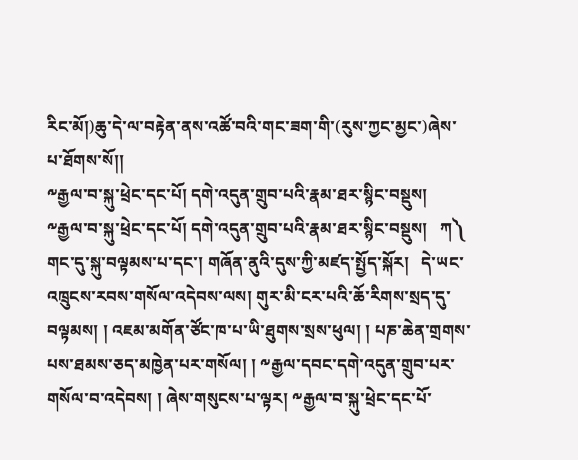རིང་མོ།)ཆུ་དེ་ལ་བརྟེན་ནས་འཚོ་བའི་གང་ཟག་གི་(རུས་ཀྱང་མྱང་)ཞེས་པ་ཐོགས་སོ།།
༸རྒྱལ་བ་སྐུ་ཕྲེང་དང་པོ། དགེ་འདུན་གྲུབ་པའི་རྣམ་ཐར་སྙིང་བསྡུས།
༸རྒྱལ་བ་སྐུ་ཕྲེང་དང་པོ། དགེ་འདུན་གྲུབ་པའི་རྣམ་ཐར་སྙིང་བསྡུས།   ཀ༽ གང་དུ་སྐུ་བལྟམས་པ་དང་། གཞོན་ནུའི་དུས་ཀྱི་མཛད་སྤྱོད་སྐོར།   དེ་ཡང་འཁྲུངས་རབས་གསོལ་འདེབས་ལས། གུར་མི་ངར་པའི་ཆོ་རིགས་སྲད་དུ་བལྟམས། ། འཇམ་མགོན་ཙོང་ཁ་པ་ཡི་ཐུགས་སྲས་ཕུལ། ། པཎ་ཆེན་གྲགས་པས་ཐམས་ཅད་མཁྱེན་པར་གསོལ། ། ༸རྒྱལ་དབང་དགེ་འདུན་གྲུབ་པར་གསོལ་བ་འདེབས། ། ཞེས་གསུངས་པ་ལྟར། ༸རྒྱལ་བ་སྐུ་ཕྲེང་དང་པོ་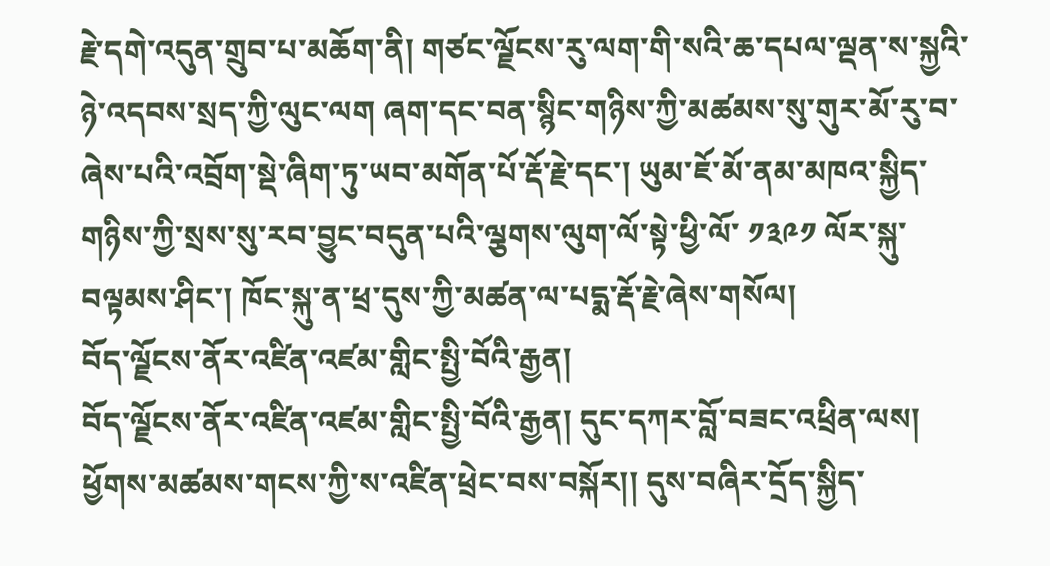རྗེ་དགེ་འདུན་གྲུབ་པ་མཆོག་ནི། གཙང་ལྗོངས་རུ་ལག་གི་སའི་ཆ་དཔལ་ལྡན་ས་སྐྱའི་ཉེ་འདབས་སྲད་ཀྱི་ལུང་ལག ཞག་དང་བན་སྙིང་གཉིས་ཀྱི་མཚམས་སུ་གུར་མོ་རུ་བ་ཞེས་པའི་འབྲོག་སྡེ་ཞིག་ཏུ་ཡབ་མགོན་པོ་རྡོ་རྗེ་དང་། ཡུམ་ཇོ་མོ་ནམ་མཁའ་སྐྱིད་གཉིས་ཀྱི་སྲས་སུ་རབ་བྱུང་བདུན་པའི་ལྕགས་ལུག་ལོ་སྟེ་ཕྱི་ལོ་ ༡༣༩༡ ལོར་སྐུ་བལྟམས་ཤིང་། ཁོང་སྐུ་ན་ཕྲ་དུས་ཀྱི་མཚན་ལ་པདྨ་རྡོ་རྗེ་ཞེས་གསོལ།
བོད་ལྗོངས་ནོར་འཛིན་འཛམ་གླིང་སྤྱི་བོའི་རྒྱན།
བོད་ལྗོངས་ནོར་འཛིན་འཛམ་གླིང་སྤྱི་བོའི་རྒྱན། དུང་དཀར་བློ་བཟང་འཕྲིན་ལས། ཕྱོགས་མཚམས་གངས་ཀྱི་ས་འཛིན་ཕྲེང་བས་བསྐོར།། དུས་བཞིར་དྲོད་སྐྱིད་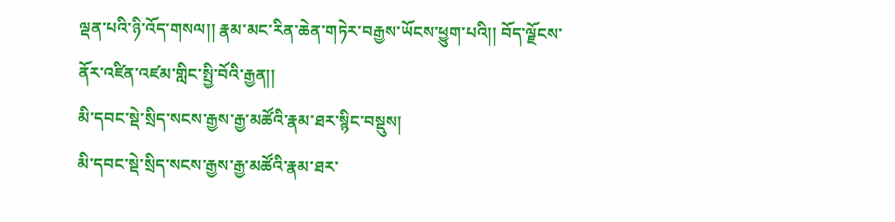ལྡན་པའི་ཉི་འོད་གསལ།། རྣམ་མང་རིན་ཆེན་གཏེར་བརྒྱས་ཡོངས་ཕྱུག་པའི།། བོད་ལྗོངས་ནོར་འཛིན་འཛམ་གླིང་སྤྱི་བོའི་རྒྱན།།
མི་དབང་སྡེ་སྲིད་སངས་རྒྱས་རྒྱ་མཚོའི་རྣམ་ཐར་སྙིང་བསྡུས།
མི་དབང་སྡེ་སྲིད་སངས་རྒྱས་རྒྱ་མཚོའི་རྣམ་ཐར་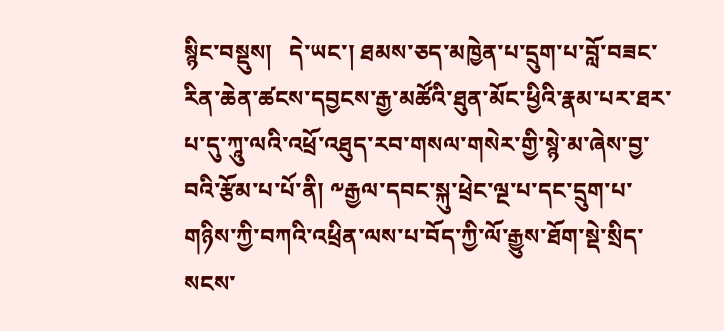སྙིང་བསྡུས།   དེ་ཡང་། ཐམས་ཅད་མཁྱེན་པ་དྲུག་པ་བློ་བཟང་རིན་ཆེན་ཚངས་དབྱངས་རྒྱ་མཚོའི་ཐུན་མོང་ཕྱིའི་རྣམ་པར་ཐར་པ་དུ་ཀཱུ་ལའི་འཕྲོ་འཐུད་རབ་གསལ་གསེར་གྱི་སྙེ་མ་ཞེས་བྱ་བའི་རྩོམ་པ་པོ་ནི། ༸རྒྱལ་དབང་སྐུ་ཕྲེང་ལྔ་པ་དང་དྲུག་པ་གཉིས་ཀྱི་བཀའི་འཕྲིན་ལས་པ་བོད་ཀྱི་ལོ་རྒྱུས་ཐོག་སྡེ་སྲིད་སངས་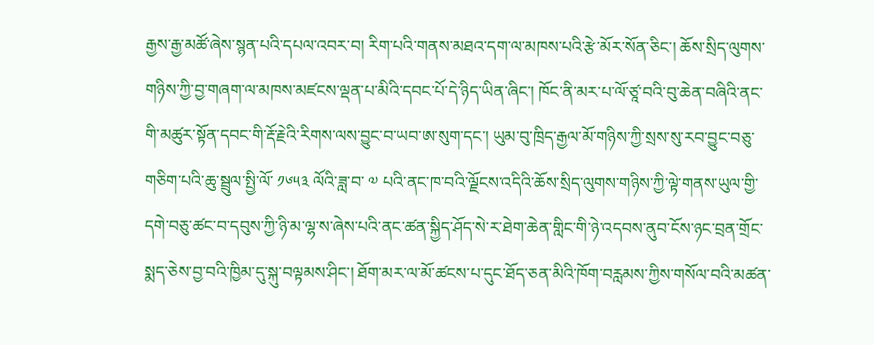རྒྱས་རྒྱ་མཚོ་ཞེས་སྙན་པའི་དཔལ་འབར་བ། རིག་པའི་གནས་མཐའ་དག་ལ་མཁས་པའི་རྩེ་མོར་སོན་ཅིང་། ཆོས་སྲིད་ལུགས་གཉིས་ཀྱི་བྱ་གཞག་ལ་མཁས་མཛངས་ལྡན་པ་མིའི་དབང་པོ་དེ་ཉིད་ཡིན་ཞིང་། ཁོང་ནི་མར་པ་ལོ་ཙཱ་བའི་བུ་ཆེན་བཞིའི་ནང་གི་མཚུར་སྟོན་དབང་གི་རྡོ་རྗེའི་རིགས་ལས་བྱུང་བ་ཡབ་ཨ་སུག་དང་། ཡུམ་བུ་ཁྲིད་རྒྱལ་མོ་གཉིས་ཀྱི་སྲས་སུ་རབ་བྱུང་བཅུ་གཅིག་པའི་ཆུ་སྦྲུལ་སྤྱི་ལོ་ ༡༦༥༣ ལོའི་ཟླ་བ་ ༧ པའི་ནང་ཁ་བའི་ལྗོངས་འདིའི་ཆོས་སྲིད་ལུགས་གཉིས་ཀྱི་ལྟེ་གནས་ཡུལ་གྱི་དགེ་བཅུ་ཚང་བ་དབུས་ཀྱི་ཉི་མ་ལྷ་ས་ཞེས་པའི་ནང་ཚན་སྐྱིད་ཤོད་སེ་ར་ཐེག་ཆེན་གླིང་གི་ཉེ་འདབས་ནུབ་ངོས་ཉང་བྲན་གྲོང་སྨད་ཅེས་བྱ་བའི་ཁྱིམ་དུ་སྐུ་བལྟམས་ཤིང་། ཐོག་མར་ལ་མོ་ཚངས་པ་དུང་ཐོད་ཅན་མིའི་ཁོག་བརླམས་ཀྱིས་གསོལ་བའི་མཚན་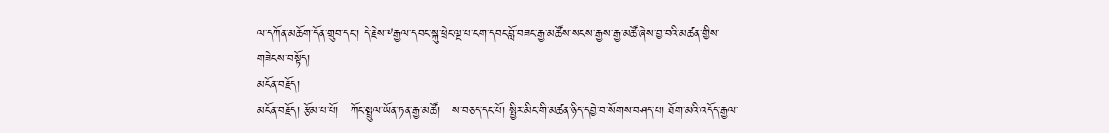ལ་དཀོན་མཆོག་དོན་གྲུབ་དང་། དེ་རྗེས་༸རྒྱལ་དབང་སྐུ་ཕྲེང་ལྔ་པ་ངག་དབང་བློ་བཟང་རྒྱ་མཚོས་སངས་རྒྱས་རྒྱ་མཚོ་ཞེས་བྱ་བའི་མཚན་གྱིས་གཟེངས་བསྟོད།
མངོན་བརྗོད།
མངོན་བརྗོད། རྩོམ་པ་པོ།   ཀོང་སྤྲུལ་ཡོན་ཏན་རྒྱ་མཚོ།   ས་བཅད་དང་པོ། སྤྱིར་མིང་གི་མཚན་ཉིད་དབྱེ་བ་སོགས་བཤད་པ། ཐོག་མའི་འདོད་རྒྱལ་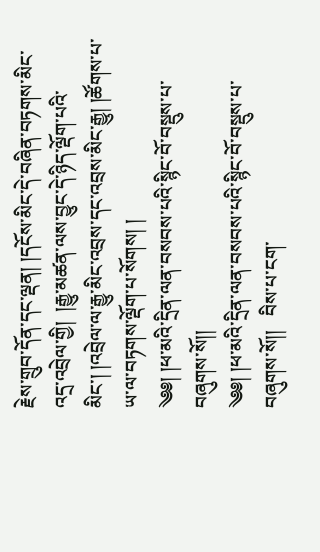རྗེས་གྲུབ་དོན་དང་ལྡན། །དངོས་མིང་དེ་བཞིན་བཏགས་མིང་འདྲ་འབྲེལ་གྱི།  །རྒྱུ་མཚན་ལས་བྱུང་དེ་ཉིད་ལྡོག་པའི་མིང་། །འབྲེལ་ལ་རྒྱུ་མིང་འབྲས་དང་འབྲས་མིང་རྒྱུ། །ཚོགས་པ་ཡ་ལ་བཏགས་ལྡོག་པ་སོགས། །
༄༅། །ཕ་མའི་དྲིན་ལན་བསབས་པའི་སྙིང་བོ་བསྡུས་པ་བཞུགས་སོ།།
༄༅། །ཕ་མའི་དྲིན་ལན་བསབས་པའི་སྙིང་བོ་བསྡུས་པ་བཞུགས་སོ།།   བིས་པ་ངག་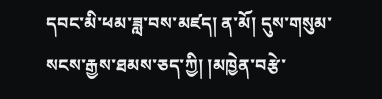དབང་མི་ཕམ་ཟླ་བས་མཛད། ན་མོ། དུས་གསུམ་སངས་རྒྱས་ཐམས་ཅད་ཀྱི། །མཁྱེན་བརྩེ་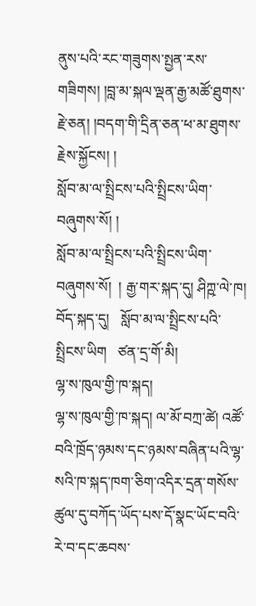ནུས་པའི་རང་གཟུགས་སྤྱན་རས་གཟིགས། །བླ་མ་སྐལ་ལྡན་རྒྱ་མཚོ་ཐུགས་རྗེ་ཅན། །བདག་གི་དྲིན་ཅན་ཕ་མ་ཐུགས་རྗེས་སྐྱོངས། །
སློབ་མ་ལ་སྤྲིངས་པའི་སྤྲིངས་ཡིག་བཞུགས་སོ། །
སློབ་མ་ལ་སྤྲིངས་པའི་སྤྲིངས་ཡིག་བཞུགས་སོ།  ། རྒྱ་གར་སྐད་དུ། ཤིཀྵ་ལེ་ཁ། བོད་སྐད་དུ།   སློབ་མ་ལ་སྤྲིངས་པའི་སྤྲིངས་ཡིག   ཙན་དྲ་གོ་མི།
ལྷ་ས་ཁུལ་གྱི་ཁ་སྐད།
ལྷ་ས་ཁུལ་གྱི་ཁ་སྐད། ལ་མོ་བཀྲ་ཚེ། འཚོ་བའི་ཁྲོད་ཉམས་དང་ཉམས་བཞིན་པའི་ལྷ་སའི་ཁ་སྐད་ཁག་ཅིག་འདིར་དྲན་གསོས་ཚུལ་དུ་བཀོད་ཡོད་པས་དོ་སྣང་ཡོང་བའི་རེ་བ་དང་ཆབས་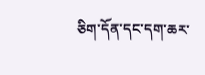ཅིག་དོན་དང་དག་ཆར་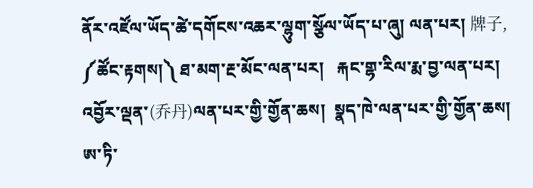ནོར་འཛོལ་ཡོད་ཚེ་དགོངས་འཆར་ལྷུག་སྩོལ་ཡོད་པ་ཞུ། ལན་པར། 牌子, ༼ཚོང་རྟགས།༽ ཐ་མག་རྔ་མོང་ལན་པར།   རྐང་གྷ་རིལ་རྨ་བྱ་ལན་པར།   འབྱོར་ལྡན་(乔丹)ལན་པར་གྱི་གྱོན་ཆས།  སྣད་ཁེ་ལན་པར་གྱི་གྱོན་ཆས། ཨ་ཏི་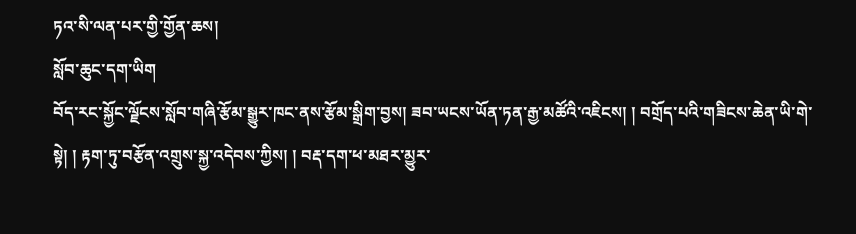ཏའ་སི་ལན་པར་གྱི་གྱོན་ཆས།
སློབ་ཆུང་དག་ཡིག
བོད་རང་སྐྱོང་ལྗོངས་སློབ་གཞི་རྩོམ་སྒྱུར་ཁང་ནས་རྩོམ་སྒྲིག་བྱས། ཟབ་ཡངས་ཡོན་ཏན་རྒྱ་མཚོའི་འཇིངས། ། བགྲོད་པའི་གཟིངས་ཆེན་ཡི་གེ་སྟེ། ། རྟག་ཏུ་བརྩོན་འགྲུས་སྐྱ་འདེབས་ཀྱིས། ། བརྡ་དག་ཕ་མཐར་མྱུར་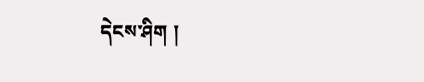དེངས་ཤིག །